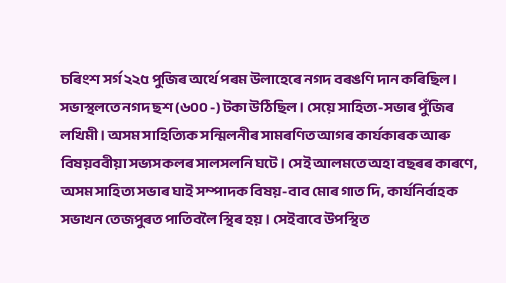চৰিংশ সৰ্গ ২২৫ পুজিৰ অৰ্থে পৰম উলাহেৰে নগদ বৰঙণি দান কৰিছিল। সভাস্থলতে নগদ ছশ (৬০০ -) টকা উঠিছিল। সেয়ে সাহিত্য-সভাৰ পুঁজিৰ লখিমী। অসম সাহিত্যিক সন্মিলনীৰ সামৰণিত আগৰ কাৰ্যকাৰক আৰু বিষয়ববীয়া সভ্যসকলৰ সালসলনি ঘটে। সেই আলমতে অহা বছৰৰ কাৰণে, অসম সাহিত্য সভাৰ ঘাই সম্পাদক বিষয়-বাব মোৰ গাত দি, কাৰ্যনিৰ্বাহক সভাখন তেজপুৰত পাতিবলৈ স্থিৰ হয়। সেইবাবে উপস্থিত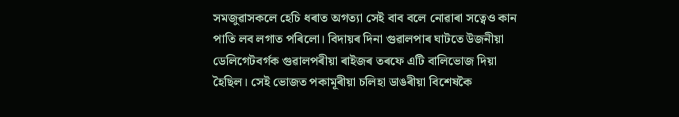সমজুৱাসকলে হেচি ধৰাত অগত্যা সেই বাব বলে নোৱাৰা সত্বেও কান পাতি লব লগাত পৰিলো। বিদায়ৰ দিনা গুৱালপাৰ ঘাটতে উজনীয়া ডেলিগেটবৰ্গক গুৱালপৰীয়া ৰাইজৰ তৰফে এটি বালিভোজ দিয়া হৈছিল। সেই ভোজত পকামূৰীয়া চলিহা ডাঙৰীয়া বিশেষকৈ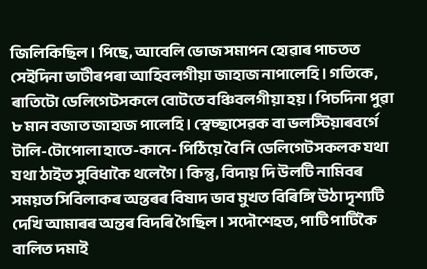জিলিকিছিল। পিছে, আবেলি ভোজ সমাপন হোৱাৰ পাচতত সেইদিনা ভাটীৰপৰা আহিবলগীয়া জাহাজ নাপালেহি। গতিকে, ৰাতিটো ডেলিগেটসকলে বোটতে বঞ্চিবলগীয়া হয়। পিচদিনা পুৱা ৮ মান বজাত জাহাজ পালেহি। স্বেচ্ছাসেৱক বা ভলস্টিয়াৰবৰ্গে টালি-টোপোলা হাতে-কানে- পিঠিয়ে বৈ নি ডেলিগেটসকলক যথা যথা ঠাইত সুবিধাকৈ থলেগৈ। কিন্তু, বিদায় দি উলটি নামিবৰ সময়ত সিবিলাকৰ অন্তৰৰ বিষাদ ভাব মুখত বিৰিঙ্গি উঠা দৃশ্যটি দেখি আমাৰৰ অন্তৰ বিদৰি গৈছিল। সদৌশেহত, পাটি পাটিকৈ বালিত দমাই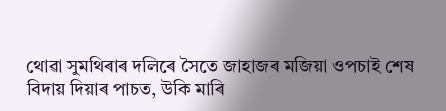থোৱা সুমথিৰাৰ দলিৰে সৈতে জাহাজৰ মজিয়া ওপচাই শেষ বিদায় দিয়াৰ পাচত, উকি মাৰি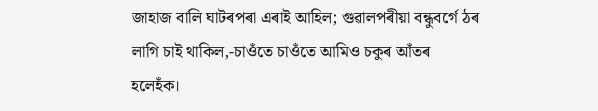জাহাজ বালি ঘাটৰপৰা এৰাই আহিল; গুৱালপৰীয়া বন্ধুবৰ্গে ঠৰ লাগি চাই থাকিল,-চাওঁতে চাওঁতে আমিও চকুৰ আঁতৰ হলেহঁক।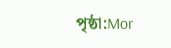পৃষ্ঠা:Mor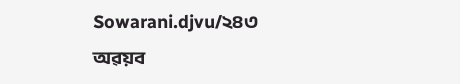Sowarani.djvu/২৪৩
অৱয়ব